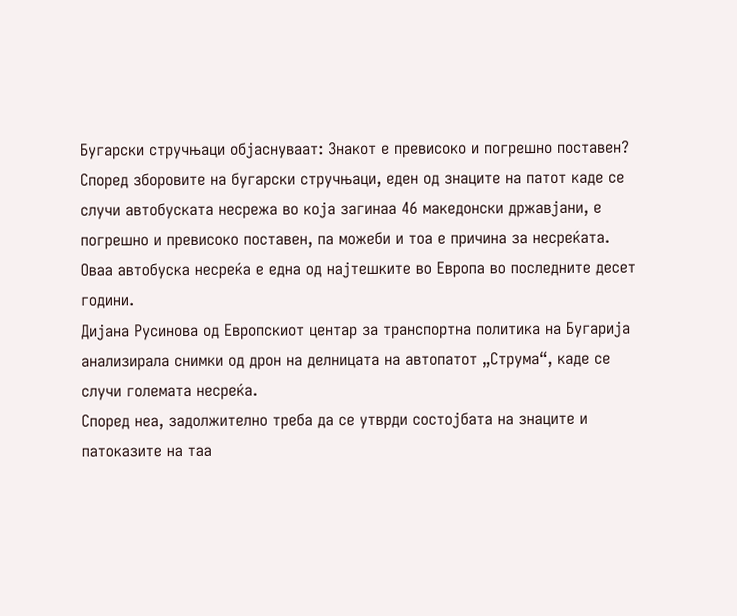Бугарски стручњаци објаснуваат: Знакот е превисоко и погрешно поставен?
Според зборовите на бугарски стручњаци, еден од знаците на патот каде се случи автобуската несрежа во која загинаа 46 македонски државјани, е погрешно и превисоко поставен, па можеби и тоа е причина за несреќата.
Оваа автобуска несреќа е една од најтешките во Европа во последните десет години.
Дијана Русинова од Европскиот центар за транспортна политика на Бугарија анализирала снимки од дрон на делницата на автопатот „Струма“, каде се случи големата несреќа.
Според неа, задолжително треба да се утврди состојбата на знаците и патоказите на таа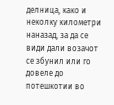делница, како и неколку километри наназад, за да се види дали возачот се збунил или го довеле до потешкотии во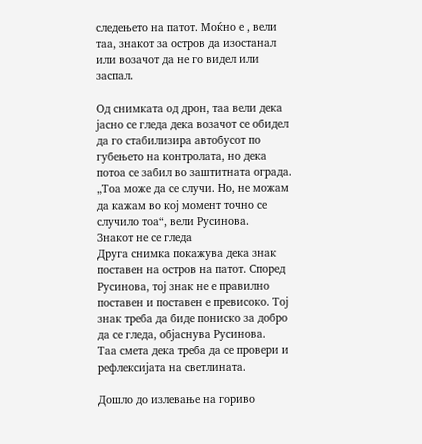следењето на патот. Моќно е , вели таа, знакот за остров да изостанал или возачот да не го видел или заспал.

Од снимката од дрон, таа вели дека јасно се гледа дека возачот се обидел да го стабилизира автобусот по губењето на контролата, но дека потоа се забил во заштитната ограда.
„Тоа може да се случи. Но, не можам да кажам во кој момент точно се случило тоа“, вели Русинова.
Знакот не се гледа
Друга снимка покажува дека знак поставен на остров на патот. Според Русинова, тој знак не е правилно поставен и поставен е превисоко. Тој знак треба да биде пониско за добро да се гледа, објаснува Русинова.
Таа смета дека треба да се провери и рефлексијата на светлината.

Дошло до излевање на гориво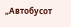„Автобусот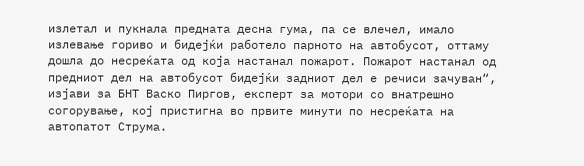излетал и пукнала предната десна гума, па се влечел, имало излевање гориво и бидејќи работело парното на автобусот, оттаму дошла до несреќата од која настанал пожарот. Пожарот настанал од предниот дел на автобусот бидејќи задниот дел е речиси зачуван“, изјави за БНТ Васко Пиргов, експерт за мотори со внатрешно согорување, кој пристигна во првите минути по несреќата на автопатот Струма.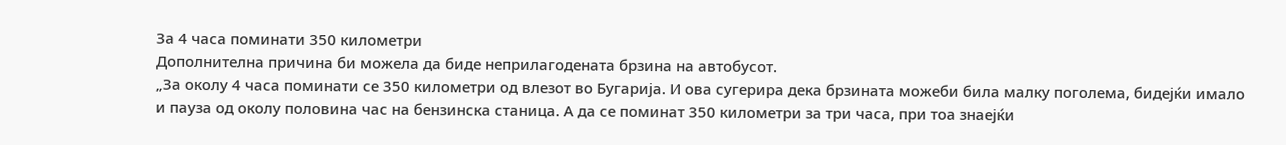За 4 часа поминати 350 километри
Дополнителна причина би можела да биде неприлагодената брзина на автобусот.
„За околу 4 часа поминати се 350 километри од влезот во Бугарија. И ова сугерира дека брзината можеби била малку поголема, бидејќи имало и пауза од околу половина час на бензинска станица. А да се поминат 350 километри за три часа, при тоа знаејќи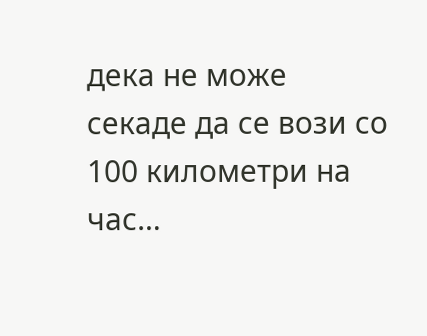дека не може секаде да се вози со 100 километри на час…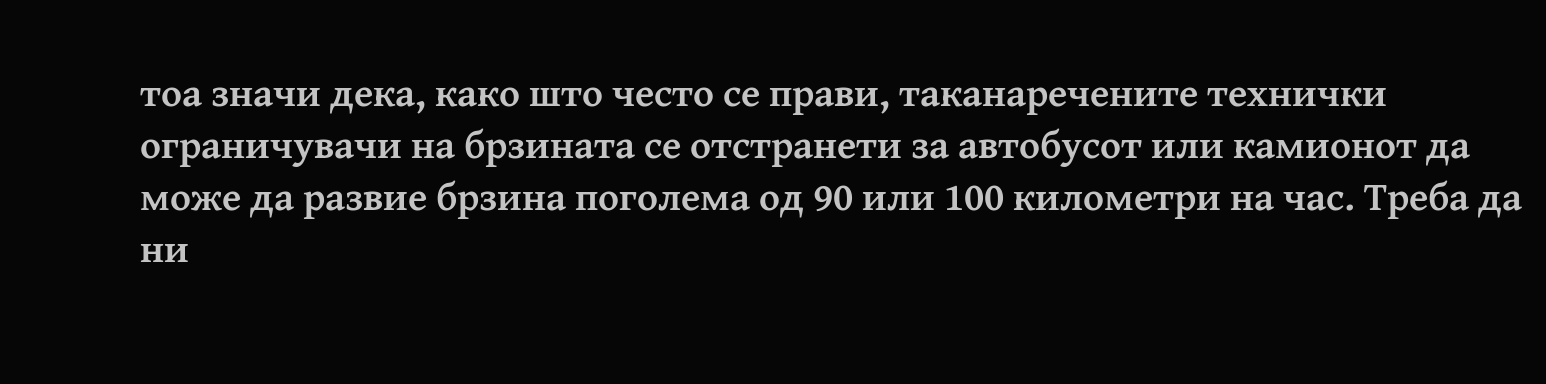тоа значи дека, како што често се прави, таканаречените технички ограничувачи на брзината се отстранети за автобусот или камионот да може да развие брзина поголема од 90 или 100 километри на час. Треба да ни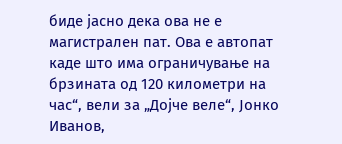биде јасно дека ова не е магистрален пат. Ова е автопат каде што има ограничување на брзината од 120 километри на час“, вели за „Дојче веле“, Јонко Иванов,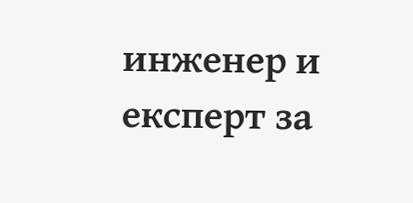инженер и експерт за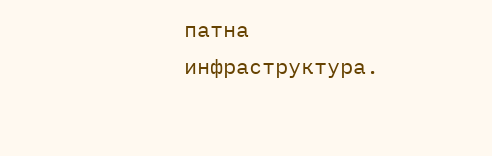патна инфраструктура.